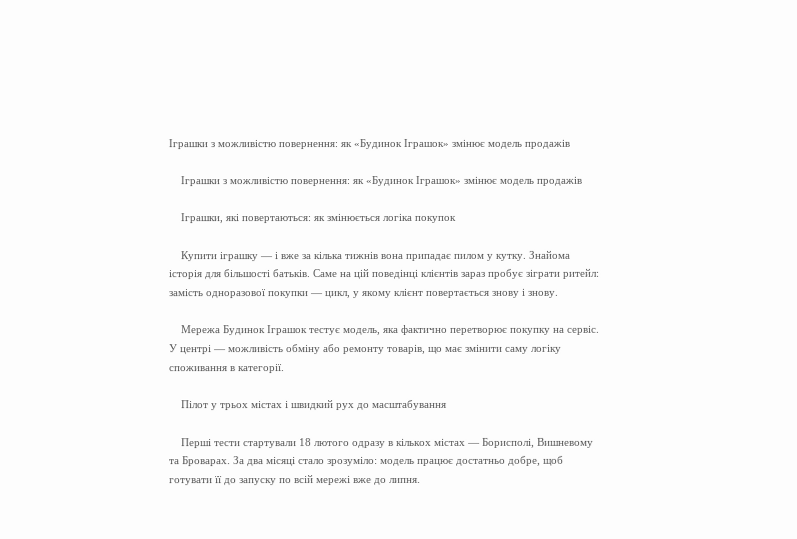Іграшки з можливістю повернення: як «Будинок Іграшок» змінює модель продажів

    Іграшки з можливістю повернення: як «Будинок Іграшок» змінює модель продажів

    Іграшки, які повертаються: як змінюється логіка покупок

    Купити іграшку — і вже за кілька тижнів вона припадає пилом у кутку. Знайома історія для більшості батьків. Саме на цій поведінці клієнтів зараз пробує зіграти ритейл: замість одноразової покупки — цикл, у якому клієнт повертається знову і знову.

    Мережа Будинок Іграшок тестує модель, яка фактично перетворює покупку на сервіс. У центрі — можливість обміну або ремонту товарів, що має змінити саму логіку споживання в категорії.

    Пілот у трьох містах і швидкий рух до масштабування

    Перші тести стартували 18 лютого одразу в кількох містах — Борисполі, Вишневому та Броварах. За два місяці стало зрозуміло: модель працює достатньо добре, щоб готувати її до запуску по всій мережі вже до липня.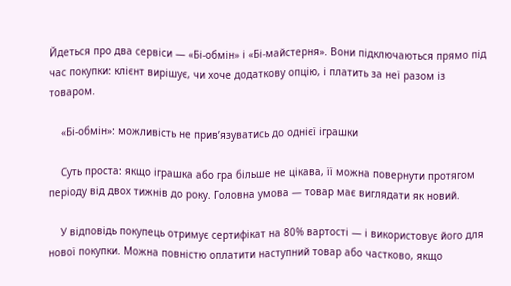Йдеться про два сервіси — «Бі-обмін» і «Бі-майстерня». Вони підключаються прямо під час покупки: клієнт вирішує, чи хоче додаткову опцію, і платить за неї разом із товаром.

    «Бі-обмін»: можливість не прив’язуватись до однієї іграшки

    Суть проста: якщо іграшка або гра більше не цікава, її можна повернути протягом періоду від двох тижнів до року. Головна умова — товар має виглядати як новий.

    У відповідь покупець отримує сертифікат на 80% вартості — і використовує його для нової покупки. Можна повністю оплатити наступний товар або частково, якщо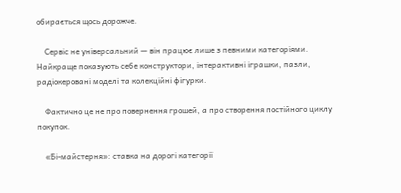обирається щось дорожче.

    Сервіс не універсальний — він працює лише з певними категоріями. Найкраще показують себе конструктори, інтерактивні іграшки, пазли, радіокеровані моделі та колекційні фігурки.

    Фактично це не про повернення грошей, а про створення постійного циклу покупок.

    «Бі-майстерня»: ставка на дорогі категорії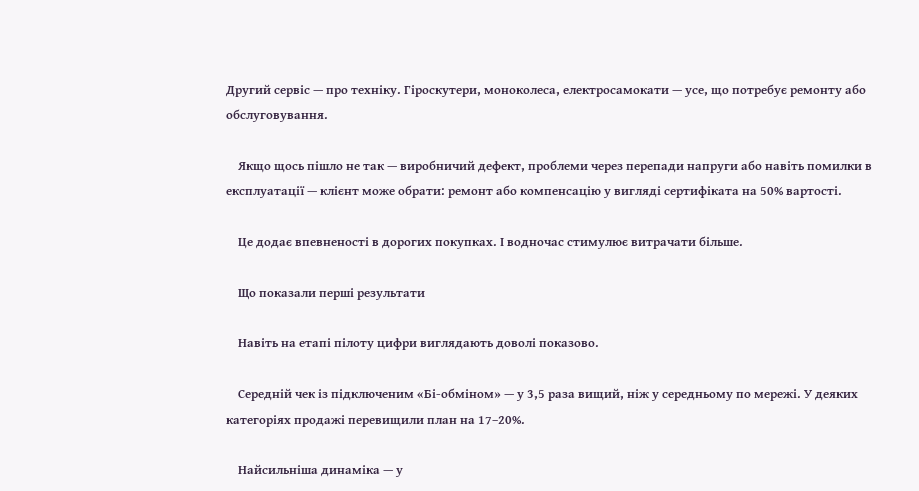Другий сервіс — про техніку. Гіроскутери, моноколеса, електросамокати — усе, що потребує ремонту або обслуговування.

    Якщо щось пішло не так — виробничий дефект, проблеми через перепади напруги або навіть помилки в експлуатації — клієнт може обрати: ремонт або компенсацію у вигляді сертифіката на 50% вартості.

    Це додає впевненості в дорогих покупках. І водночас стимулює витрачати більше.

    Що показали перші результати

    Навіть на етапі пілоту цифри виглядають доволі показово.

    Середній чек із підключеним «Бі-обміном» — у 3,5 раза вищий, ніж у середньому по мережі. У деяких категоріях продажі перевищили план на 17–20%.

    Найсильніша динаміка — у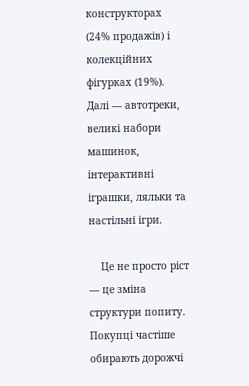конструкторах (24% продажів) і колекційних фігурках (19%). Далі — автотреки, великі набори машинок, інтерактивні іграшки, ляльки та настільні ігри.

    Це не просто ріст — це зміна структури попиту. Покупці частіше обирають дорожчі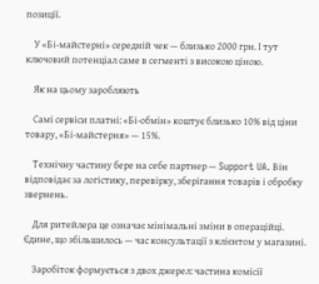позиції.

    У «Бі-майстерні» середній чек — близько 2000 грн. І тут ключовий потенціал саме в сегменті з високою ціною.

    Як на цьому заробляють

    Самі сервіси платні: «Бі-обмін» коштує близько 10% від ціни товару, «Бі-майстерня» — 15%.

    Технічну частину бере на себе партнер — Support UA. Він відповідає за логістику, перевірку, зберігання товарів і обробку звернень.

    Для ритейлера це означає мінімальні зміни в операційці. Єдине, що збільшилось — час консультації з клієнтом у магазині.

    Заробіток формується з двох джерел: частина комісії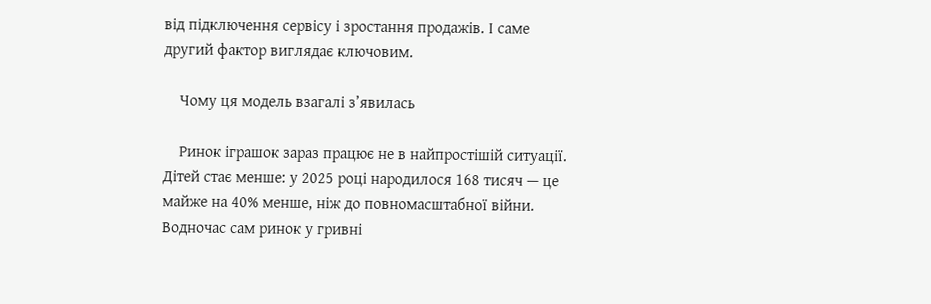від підключення сервісу і зростання продажів. І саме другий фактор виглядає ключовим.

    Чому ця модель взагалі з’явилась

    Ринок іграшок зараз працює не в найпростішій ситуації. Дітей стає менше: у 2025 році народилося 168 тисяч — це майже на 40% менше, ніж до повномасштабної війни. Водночас сам ринок у гривні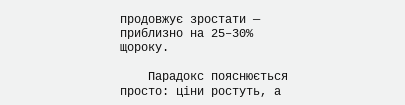продовжує зростати — приблизно на 25–30% щороку.

    Парадокс пояснюється просто: ціни ростуть, а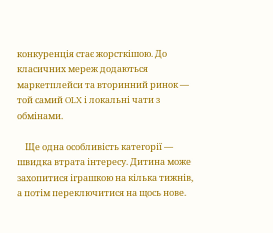конкуренція стає жорсткішою. До класичних мереж додаються маркетплейси та вторинний ринок — той самий OLX і локальні чати з обмінами.

    Ще одна особливість категорії — швидка втрата інтересу. Дитина може захопитися іграшкою на кілька тижнів, а потім переключитися на щось нове.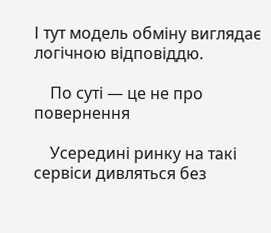І тут модель обміну виглядає логічною відповіддю.

    По суті — це не про повернення

    Усередині ринку на такі сервіси дивляться без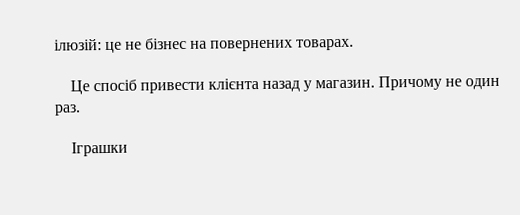ілюзій: це не бізнес на повернених товарах.

    Це спосіб привести клієнта назад у магазин. Причому не один раз.

    Іграшки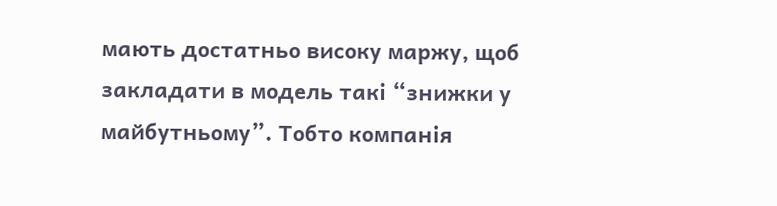мають достатньо високу маржу, щоб закладати в модель такі “знижки у майбутньому”. Тобто компанія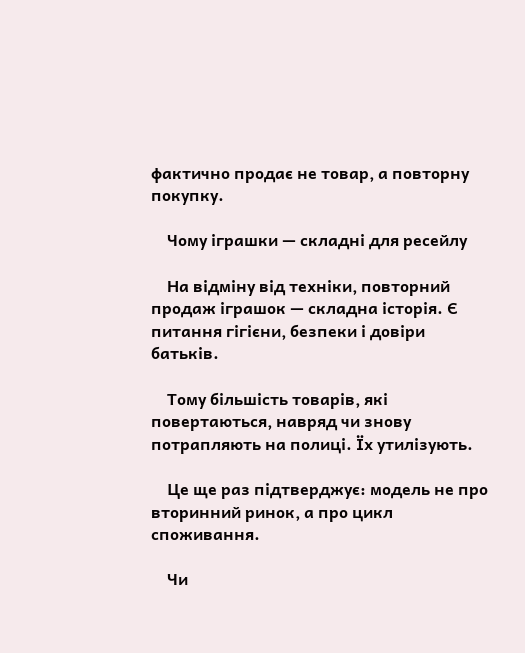фактично продає не товар, а повторну покупку.

    Чому іграшки — складні для ресейлу

    На відміну від техніки, повторний продаж іграшок — складна історія. Є питання гігієни, безпеки і довіри батьків.

    Тому більшість товарів, які повертаються, навряд чи знову потрапляють на полиці. Їх утилізують.

    Це ще раз підтверджує: модель не про вторинний ринок, а про цикл споживання.

    Чи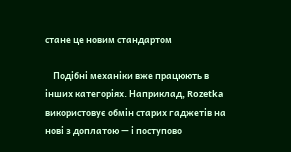стане це новим стандартом

    Подібні механіки вже працюють в інших категоріях. Наприклад, Rozetka використовує обмін старих гаджетів на нові з доплатою — і поступово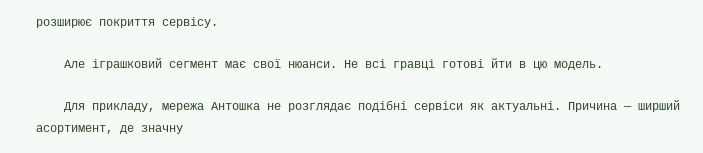розширює покриття сервісу.

    Але іграшковий сегмент має свої нюанси. Не всі гравці готові йти в цю модель.

    Для прикладу, мережа Антошка не розглядає подібні сервіси як актуальні. Причина — ширший асортимент, де значну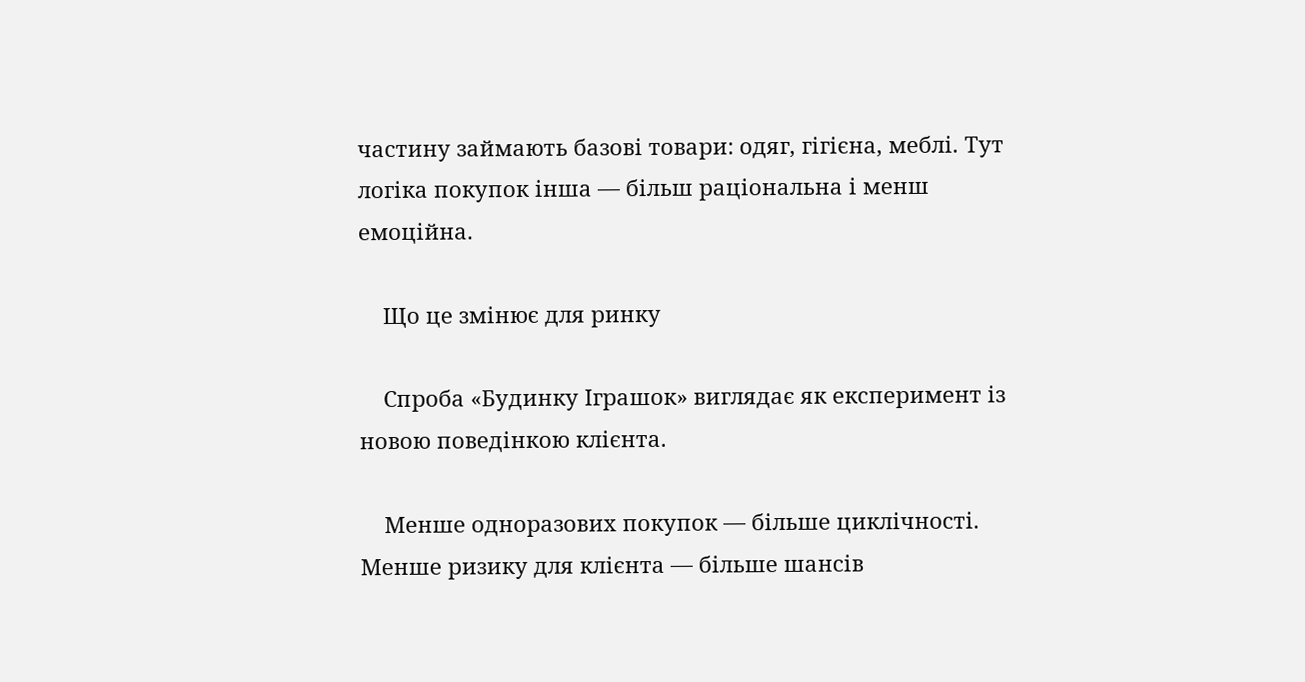частину займають базові товари: одяг, гігієна, меблі. Тут логіка покупок інша — більш раціональна і менш емоційна.

    Що це змінює для ринку

    Спроба «Будинку Іграшок» виглядає як експеримент із новою поведінкою клієнта.

    Менше одноразових покупок — більше циклічності. Менше ризику для клієнта — більше шансів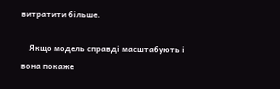витратити більше.

    Якщо модель справді масштабують і вона покаже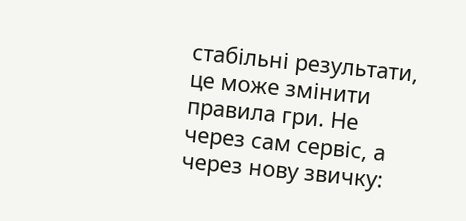стабільні результати, це може змінити правила гри. Не через сам сервіс, а через нову звичку: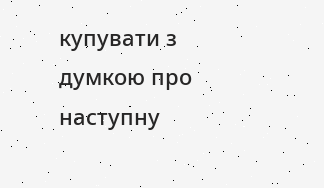купувати з думкою про наступну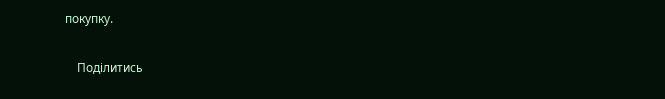покупку.

    Поділитись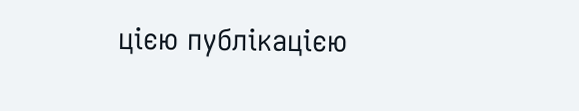цією публікацією